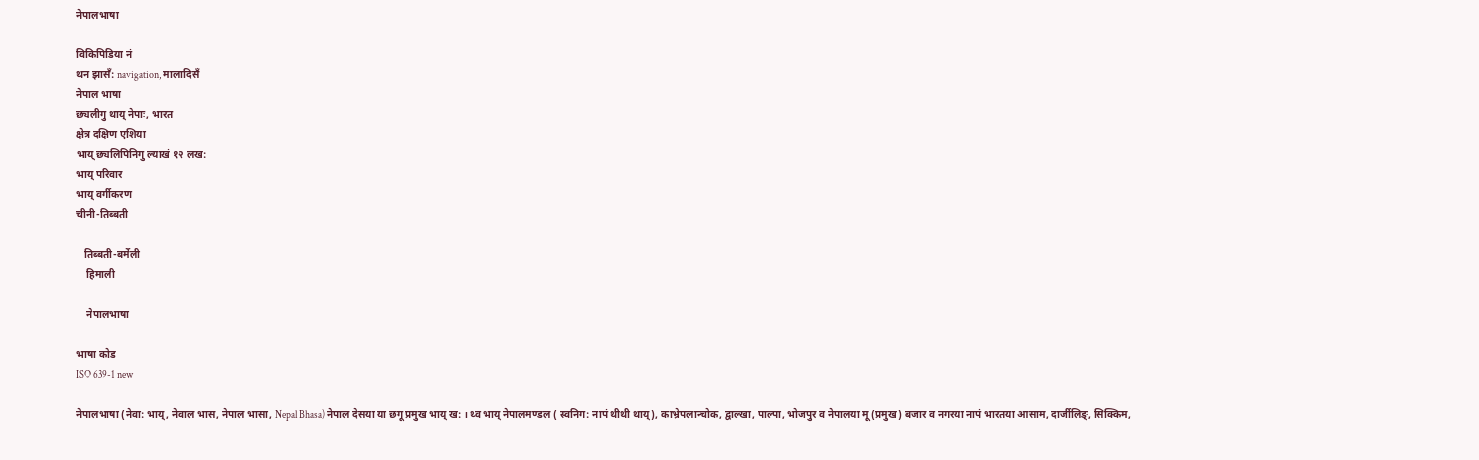नेपालभाषा

विकिपिडिया नं
थन झासँ: navigation, मालादिसँ
नेपाल भाषा
छ्यलीगु थाय् नेपाः, भारत
क्षेत्र दक्षिण एशिया
भाय् छ्यलिपिनिगु ल्याखं १२ लख:
भाय् परिवार
भाय् वर्गीकरण
चीनी-तिब्बती

   तिब्बती-बर्मेली
    हिमाली

    नेपालभाषा

भाषा कोड
ISO 639-1 new

नेपालभाषा (नेवा: भाय्, नेवाल भास, नेपाल भासा, Nepal Bhasa) नेपाल देसया या छगू प्रमुख भाय् ख: । थ्व भाय् नेपालमण्डल ( स्वनिग: नापं थीथी थाय्), काभ्रेपलान्चोक, द्वाल्खा, पाल्पा, भोजपुर व नेपालया मू (प्रमुख) बजार व नगरया नापं भारतया आसाम, दार्जीलिङ्, सिक्किम,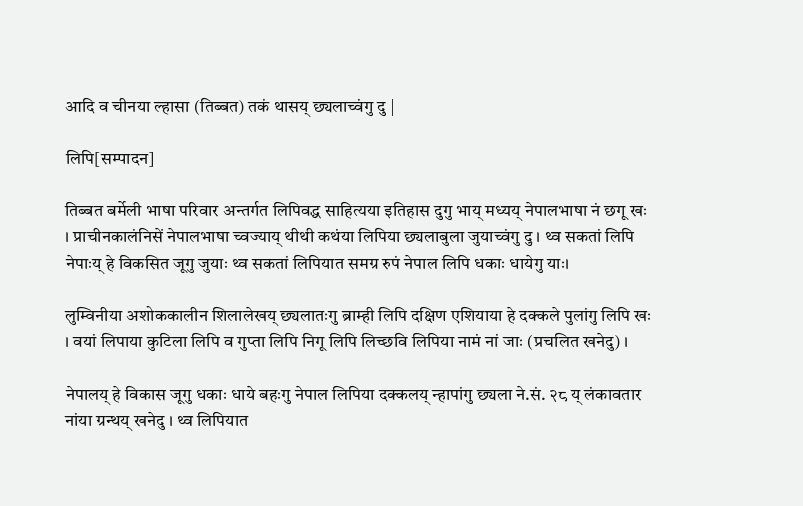आदि व चीनया ल्हासा (तिब्बत) तकं थासय् छ्यलाच्वंगु दु |

लिपि[सम्पादन]

तिब्बत बर्मेली भाषा परिवार अन्तर्गत लिपिवद्ध साहित्यया इतिहास दुगु भाय् मध्यय् नेपालभाषा नं छगू खः । प्राचीनकालंनिसें नेपालभाषा च्वज्याय् थीथी कथंया लिपिया छ्यलाबुला जुयाच्वंगु दु । थ्व सकतां लिपि नेपाःय् हे विकसित जूगु जुयाः थ्व सकतां लिपियात समग्र रुपं नेपाल लिपि धकाः धायेगु याः।

लुम्विनीया अशोककालीन शिलालेखय् छ्यलातःगु ब्राम्ही लिपि दक्षिण एशियाया हे दक्कले पुलांगु लिपि खः । वयां लिपाया कुटिला लिपि व गुप्ता लिपि निगू लिपि लिच्छवि लिपिया नामं नां जाः (प्रचलित खनेदु) ।

नेपालय् हे विकास जूगु धकाः धाये बहःगु नेपाल लिपिया दक्कलय् न्हापांगु छ्यला ने.सं. २८ य् लंकावतार नांया ग्रन्थय् खनेदु । थ्व लिपियात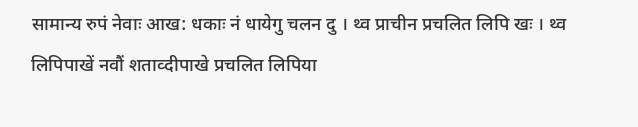सामान्य रुपं नेवाः आख: धकाः नं धायेगु चलन दु । थ्व प्राचीन प्रचलित लिपि खः । थ्व लिपिपाखें नवौं शताव्दीपाखे प्रचलित लिपिया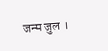जन्म जुल ।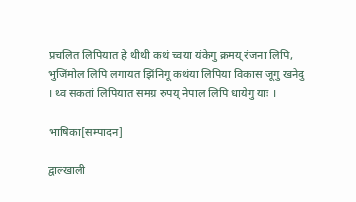प्रचलित लिपियात हे थीथी कथं च्वया यंकेगु क्रमय् रंजना लिपि, भुजिंमोल लिपि लगायत झिंनिगू कथंया लिपिया विकास जूगु खनेदु । थ्व सकतां लिपियात समग्र रुपय् नेपाल लिपि धायेगु याः ।

भाषिका[सम्पादन]

द्वाल्खाली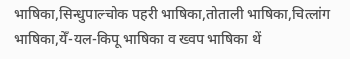भाषिका,सिन्धुपाल्चोक पहरी भाषिका,तोताली भाषिका,चित्लांग भाषिका,येँ-यल-किपू भाषिका व ख्वप भाषिका थें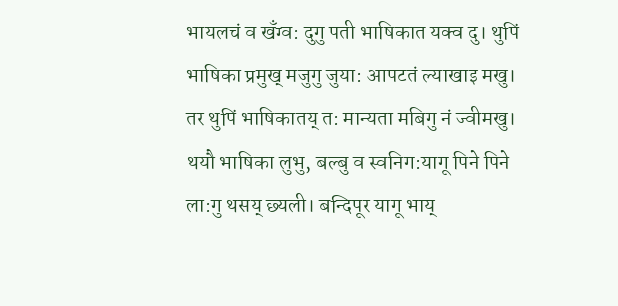भायलचं व खँग्व: दुगु पती भाषिकात यक्व दु। थुपिं भाषिका प्रमुख् मजुगु जुया: आपटतं ल्याखाइ मखु। तर थुपिं भाषिकातय् त: मान्यता मबिगु नं ज्वीमखु। थयौ भाषिका लुभु, बल्बु व स्वनिग:यागू पिने पिने ला:गु थसय् छ्यली। बन्दिपूर यागू भाय्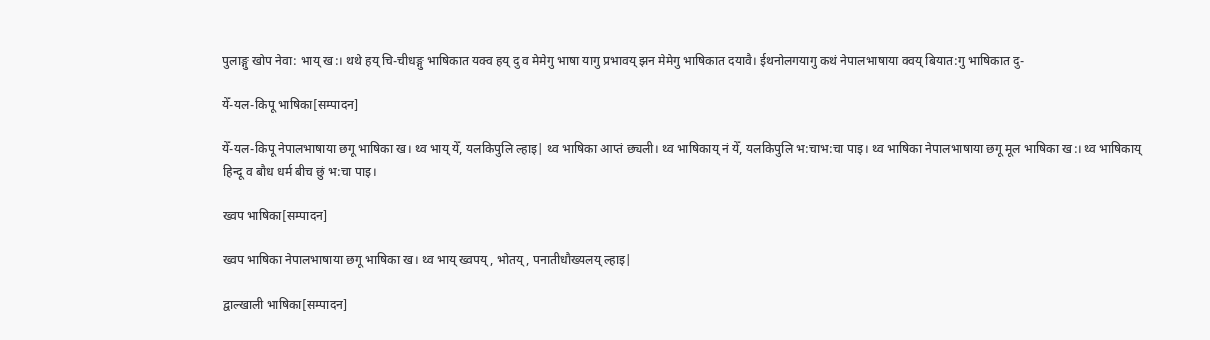पुलाङ्गु खोप नेवा: भाय् ख:। थथे हय् चि-चीधङ्गु भाषिकात यक्व हय् दु व मेमेगु भाषा यागु प्रभावय् झन मेमेगु भाषिकात दयावै। ईथनोलगयागु कथं नेपालभाषाया क्वय् बियात:गु भाषिकात दु-

येँ-यल-किपू भाषिका[सम्पादन]

येँ-यल-किपू नेपालभाषाया छगू भाषिका ख। थ्व भाय् येँ, यलकिपुलि ल्हाइ| थ्व भाषिका आप्तं छ्यली। थ्व भाषिकाय् नं येँ, यलकिपुलि भ:चाभ:चा पाइ। थ्व भाषिका नेपालभाषाया छगू मूल भाषिका ख:। थ्व भाषिकाय् हिन्दू व बौध धर्म बीच छुं भ:चा पाइ।

ख्वप भाषिका[सम्पादन]

ख्वप भाषिका नेपालभाषाया छगू भाषिका ख। थ्व भाय् ख्वपय्, भोतय्, पनातीधौख्यलय् ल्हाइ|

द्वाल्खाली भाषिका[सम्पादन]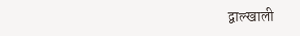द्वाल्खाली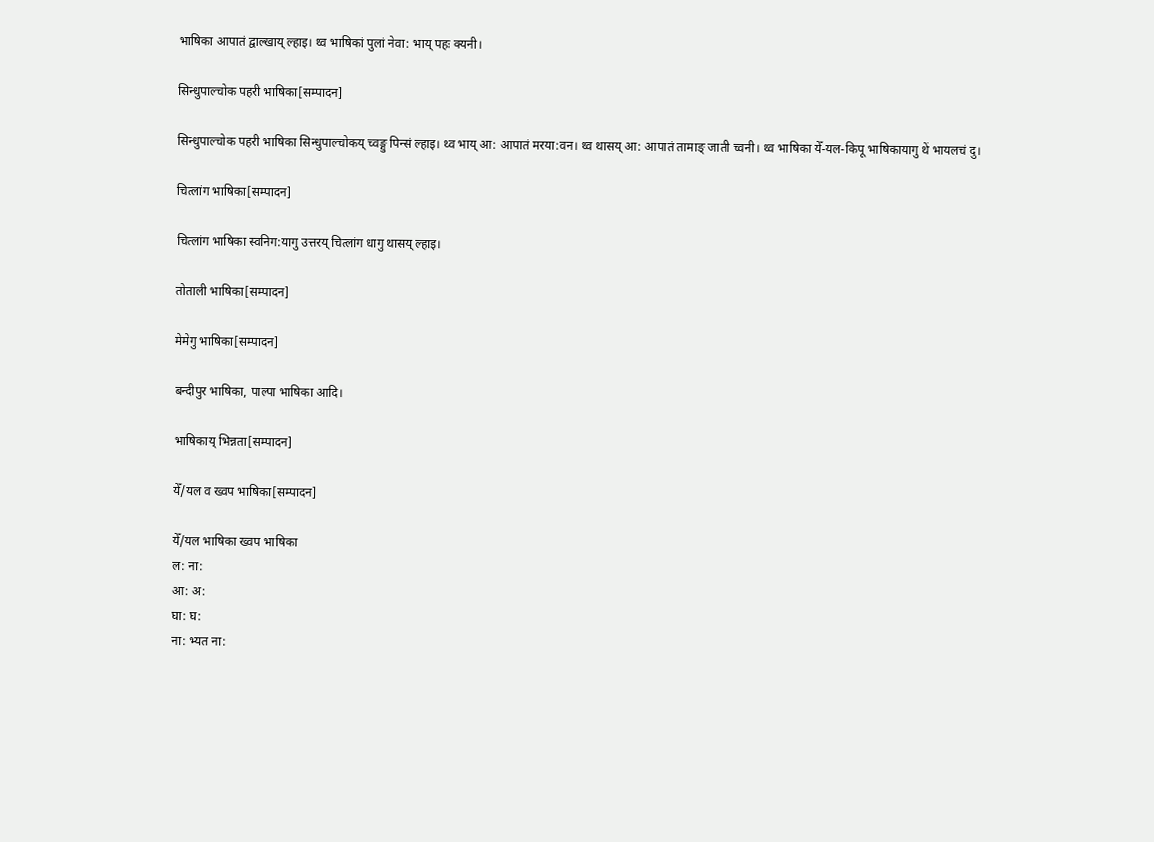भाषिका आपातं द्वाल्खाय् ल्हाइ। थ्व भाषिकां पुलां नेवा: भाय् पहः क्यनी।

सिन्धुपाल्चोक पहरी भाषिका[सम्पादन]

सिन्धुपाल्चोक पहरी भाषिका सिन्धुपाल्चोकय् च्वङ्गु पिन्सं ल्हाइ। थ्व भाय् आ: आपातं मरया:वन। थ्व थासय् आ: आपातं तामाङ् जाती च्वनी। थ्व भाषिका येँ-यल-किपू भाषिकायागु थें भायलचं दु।

चित्लांग भाषिका[सम्पादन]

चित्लांग भाषिका स्वनिग:यागु उत्तरय् चित्लांग धागु थासय् ल्हाइ।

तोताली भाषिका[सम्पादन]

मेमेगु भाषिका[सम्पादन]

बन्दीपुर भाषिका, पाल्पा भाषिका आदि।

भाषिकाय् भिन्नता[सम्पादन]

येँ/यल व ख्वप भाषिका[सम्पादन]

येँ/यल भाषिका ख्वप भाषिका
ल: ना:
आ: अ:
घा: घ:
ना: भ्यत ना: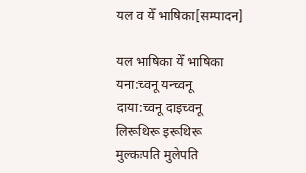यल व येँ भाषिका[सम्पादन]

यल भाषिका येँ भाषिका
यना:च्वनू यन्च्वनू
दाया:च्वनू दाइच्वनू
लिरूथिरू इरूथिरू
मुल्कःपति मुलेपति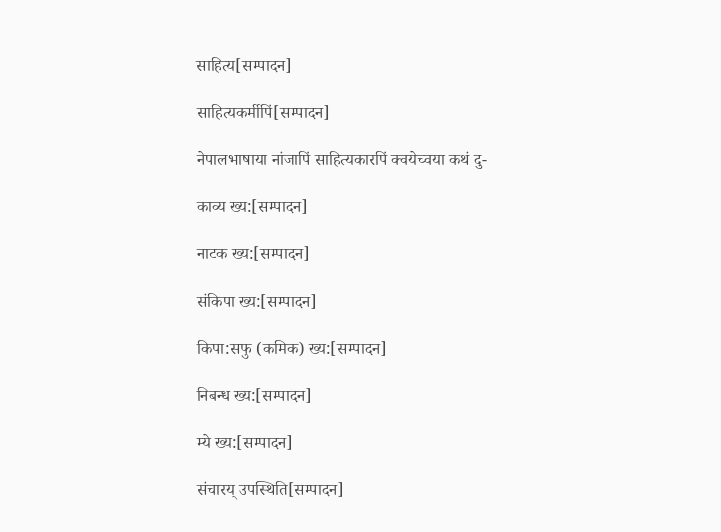साहित्य[सम्पादन]

साहित्यकर्मीपिं[सम्पादन]

नेपालभाषाया नांजापिं साहित्यकारपिं क्वयेच्वया कथं दु-

काव्य ख्य:[सम्पादन]

नाटक ख्य:[सम्पादन]

संकिपा ख्य:[सम्पादन]

किपा:सफु (कमिक) ख्य:[सम्पादन]

निबन्ध ख्य:[सम्पादन]

म्ये ख्य:[सम्पादन]

संचारय् उपस्थिति[सम्पादन]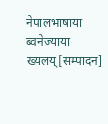नेपालभाषाया ब्वनेज्याया ख्यलय्[सम्पादन]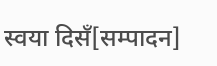स्वया दिसँ[सम्पादन]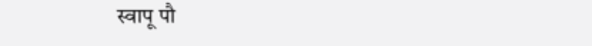स्वापू पौ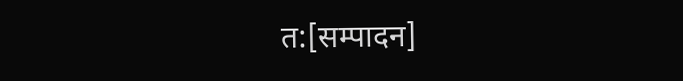त:[सम्पादन]